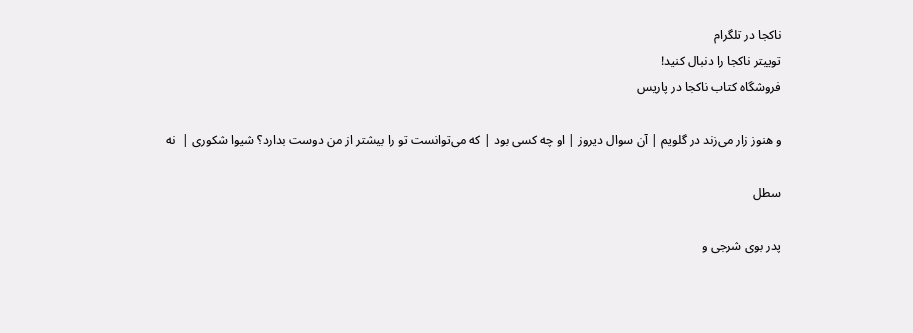ناکجا در تلگرام
توییتر ناکجا را دنبال کنید!
فروشگاه کتاب ناکجا در پاریس

و هنوز زار می‌زند در گلویم | آن سوال دیروز | او چه کسی بود | که می‌توانست تو را بیشتر از من دوست بدارد؟ شیوا شکوری |  نه

سطل

پدر بوی شرجی و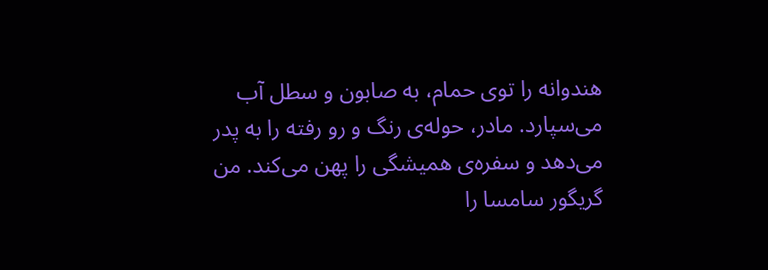هندوانه را توی حمام، به صابون و سطل آب می‌سپارد. مادر، حوله‌ی رنگ و رو رفته را به پدر می‌دهد و سفره‌ی هميشگی را پهن می‌کند. من گريگور سامسا را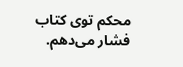محکم توی کتاب فشار می‌دهم.